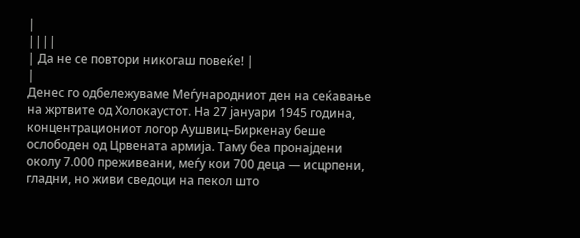|
||||
| Да не се повтори никогаш повеќе! |
|
Денес го одбележуваме Меѓународниот ден на сеќавање на жртвите од Холокаустот. На 27 јануари 1945 година, концентрациониот логор Аушвиц–Биркенау беше ослободен од Црвената армија. Таму беа пронајдени околу 7.000 преживеани, меѓу кои 700 деца — исцрпени, гладни, но живи сведоци на пекол што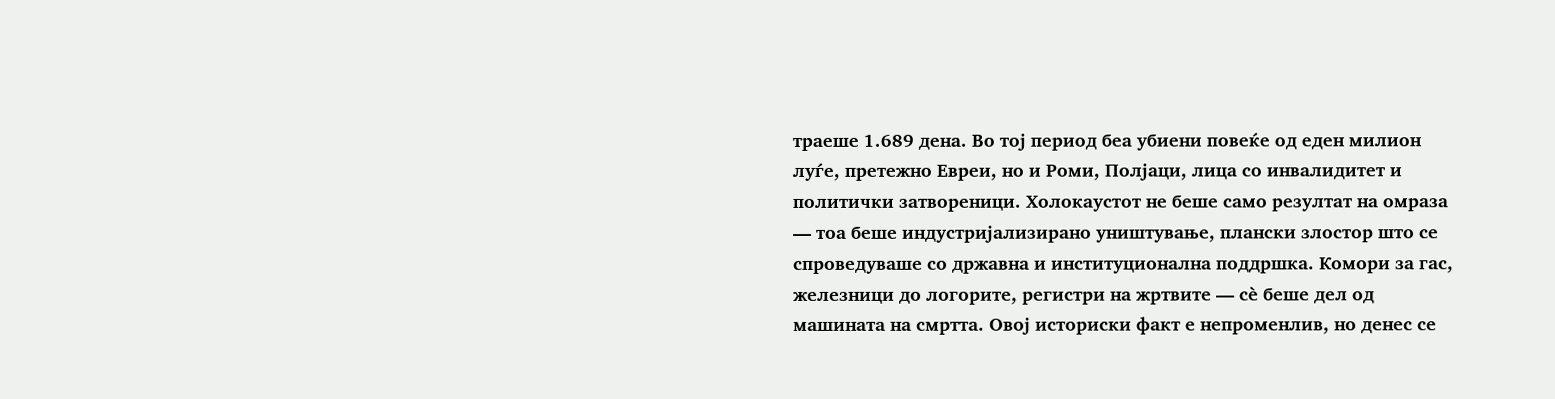траеше 1.689 дена. Во тој период беа убиени повеќе од еден милион луѓе, претежно Евреи, но и Роми, Полјаци, лица со инвалидитет и политички затвореници. Холокаустот не беше само резултат на омраза — тоа беше индустријализирано уништување, плански злостор што се спроведуваше со државна и институционална поддршка. Комори за гас, железници до логорите, регистри на жртвите — сè беше дел од машината на смртта. Овој историски факт е непроменлив, но денес се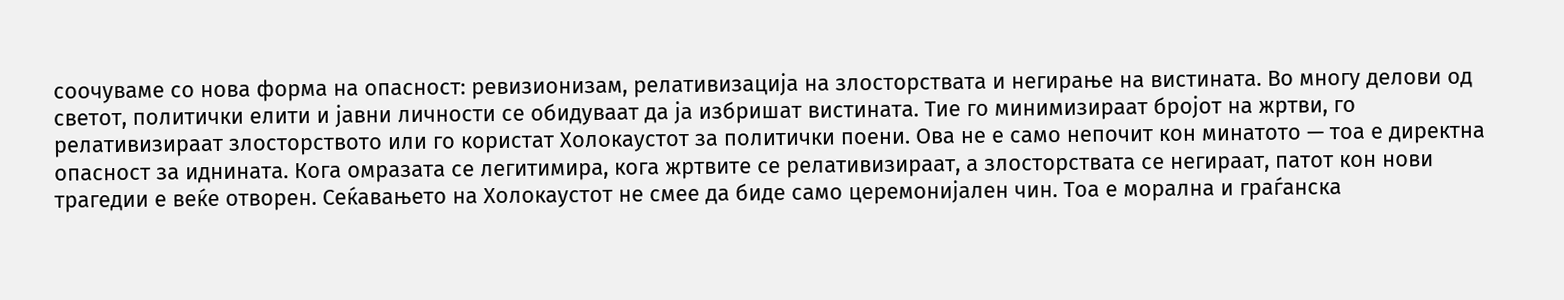соочуваме со нова форма на опасност: ревизионизам, релативизација на злосторствата и негирање на вистината. Во многу делови од светот, политички елити и јавни личности се обидуваат да ја избришат вистината. Тие го минимизираат бројот на жртви, го релативизираат злосторството или го користат Холокаустот за политички поени. Ова не е само непочит кон минатото — тоа е директна опасност за иднината. Кога омразата се легитимира, кога жртвите се релативизираат, а злосторствата се негираат, патот кон нови трагедии е веќе отворен. Сеќавањето на Холокаустот не смее да биде само церемонијален чин. Тоа е морална и граѓанска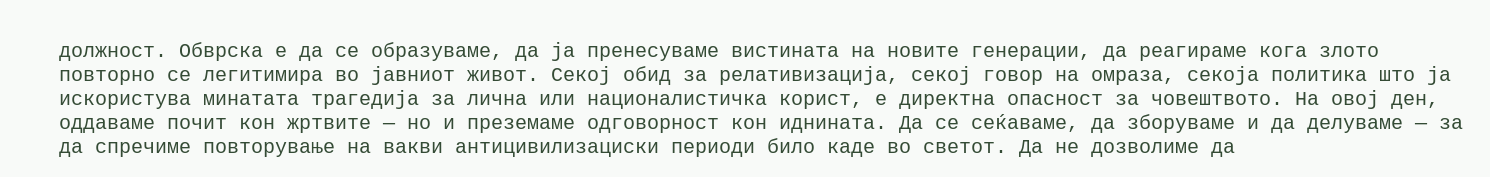должност. Обврска е да се образуваме, да ја пренесуваме вистината на новите генерации, да реагираме кога злото повторно се легитимира во јавниот живот. Секој обид за релативизација, секој говор на омраза, секоја политика што ја искористува минатата трагедија за лична или националистичка корист, е директна опасност за човештвото. На овој ден, оддаваме почит кон жртвите — но и преземаме одговорност кон иднината. Да се сеќаваме, да зборуваме и да делуваме — за да спречиме повторување на вакви антицивилизациски периоди било каде во светот. Да не дозволиме да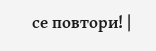се повтори! |